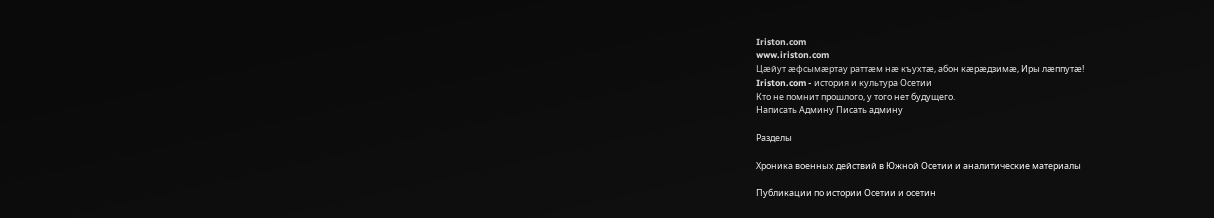Iriston.com
www.iriston.com
Цæйут æфсымæртау раттæм нæ къухтæ, абон кæрæдзимæ, Иры лæппутæ!
Iriston.com - история и культура Осетии
Кто не помнит прошлого, у того нет будущего.
Написать Админу Писать админу

Разделы

Хроника военных действий в Южной Осетии и аналитические материалы

Публикации по истории Осетии и осетин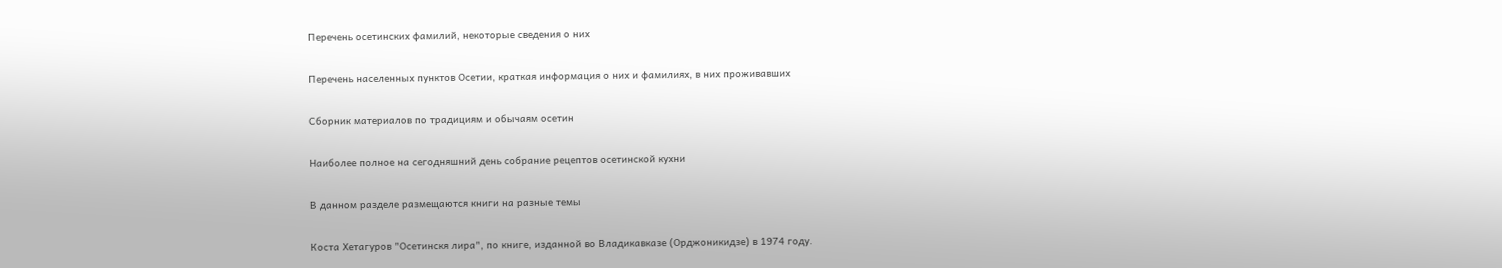Перечень осетинских фамилий, некоторые сведения о них

Перечень населенных пунктов Осетии, краткая информация о них и фамилиях, в них проживавших

Сборник материалов по традициям и обычаям осетин

Наиболее полное на сегодняшний день собрание рецептов осетинской кухни

В данном разделе размещаются книги на разные темы

Коста Хетагуров "Осетинскя лира", по книге, изданной во Владикавказе (Орджоникидзе) в 1974 году.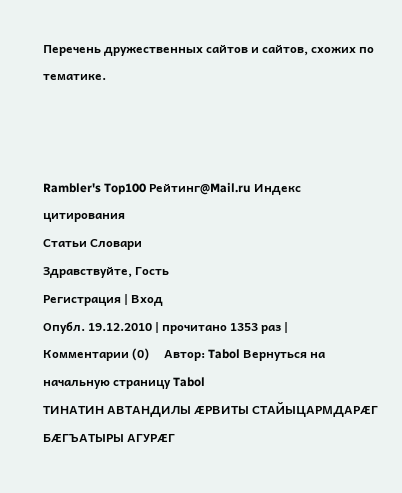Перечень дружественных сайтов и сайтов, схожих по тематике.



Rambler's Top100 Рейтинг@Mail.ru Индекс цитирования
Статьи Словари
Здравствуйте, Гость
Регистрация | Вход
Опубл. 19.12.2010 | прочитано 1353 раз |  Комментарии (0)     Автор: Tabol Вернуться на начальную страницу Tabol
ТИНАТИН АВТАНДИЛЫ ÆРВИТЫ СТАЙЫЦАРМДАРÆГ БÆГЪАТЫРЫ АГУРÆГ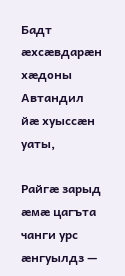Бадт æхсæвдарæн хæдоны Автандил йæ хуыссæн уаты,

Райгæ зарыд æмæ цагъта чанги урс æнгуылдз —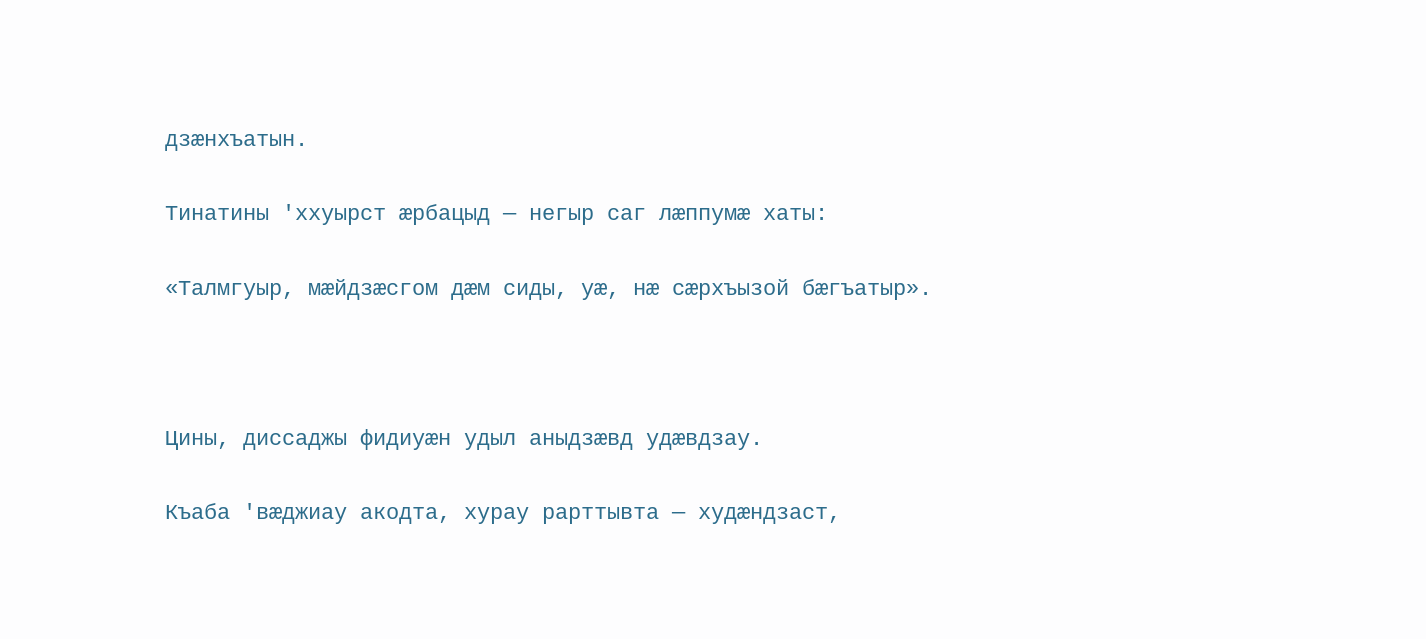дзæнхъатын.

Тинатины 'ххуырст æрбацыд — негыр саг лæппумæ хаты:

«Талмгуыр, мæйдзæсгом дæм сиды, уæ, нæ сæрхъызой бæгъатыр».



Цины, диссаджы фидиуæн удыл аныдзæвд удæвдзау.

Къаба 'вæджиау акодта, хурау рарттывта — худæндзаст,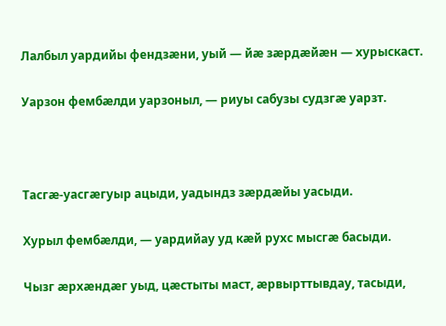Лалбыл уардийы фендзæни, уый — йæ зæрдæйæн — хурыскаст.

Уарзон фембæлди уарзоныл, — риуы сабузы судзгæ уарзт.



Тасгæ-уасгæгуыр ацыди, уадындз зæрдæйы уасыди.

Хурыл фембæлди, — уардийау уд кæй рухс мысгæ басыди.

Чызг æрхæндæг уыд, цæстыты маст, æрвырттывдау, тасыди,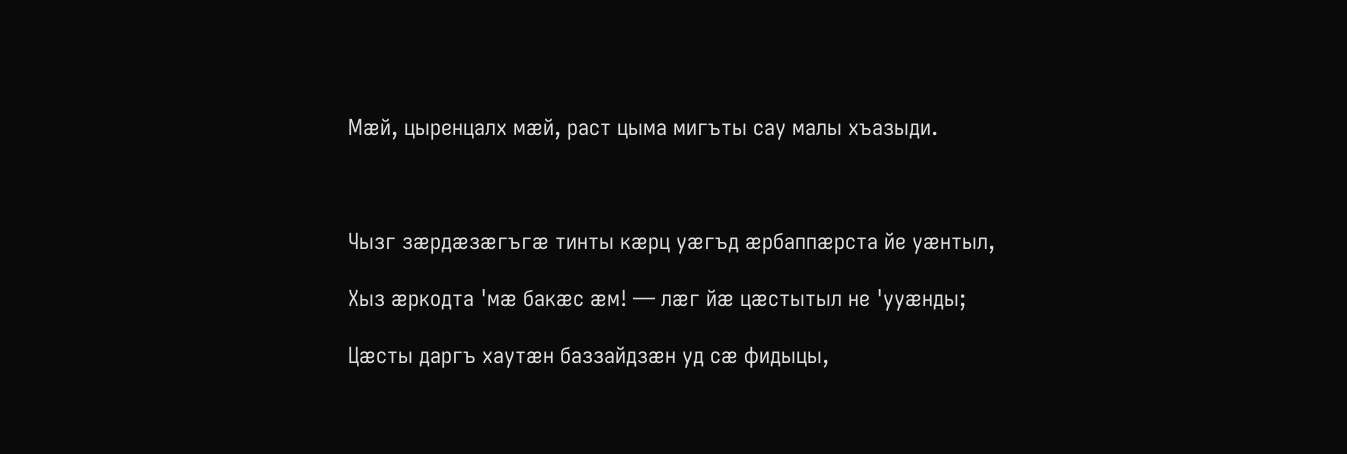Мæй, цыренцалх мæй, раст цыма мигъты сау малы хъазыди.



Чызг зæрдæзæгъгæ тинты кæрц уæгъд æрбаппæрста йе уæнтыл,

Хыз æркодта 'мæ бакæс æм! — лæг йæ цæстытыл не 'ууæнды;

Цæсты даргъ хаутæн баззайдзæн уд сæ фидыцы,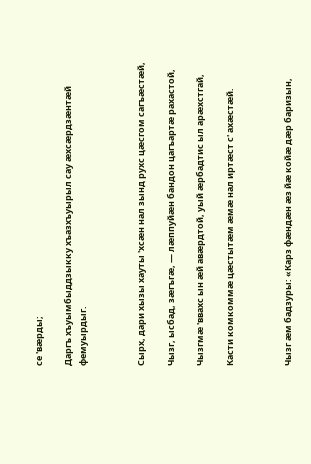се 'вæрды;

Даргъ хъуымбыддзыкку хъазхъуырыл сау æхсæрдзæнтæй фемуырдыг.



Сырх, дари хызы хауты 'хсæн нал зынд рухс цæсгом сагъæстæй,

Чызг, ысбад, зæгъгæ, — лæппуйæн бандон цагъартæ рахастой,

Чызгмæ 'ввахс ын æй авæрдтой, уый æрбадтис ыл арæхстгай,

Касти комкоммæ цæстытæм æмæ нал иртæст с' ахæстæй.



Чызг æм бадзуры: «Карз фæндæн æз йæ койæ дæр баризын,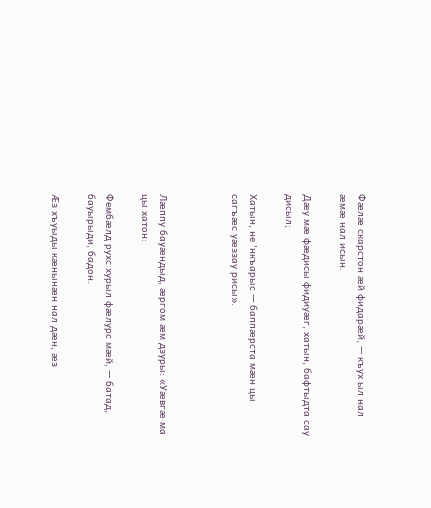Фæлæ скарстон æй фидарæй, — къух ыл нал æмæ нал исын.

Дæу мæ фæдисы фидиуæг, хатын, бафтыдта сау дисыл;

Хатын, не 'нкъарыс — баппæрста мæн цы сагъæс уæззау рисы».



Лæппу бауæндыд, æргом æм дзуры: «Уæвгæ ма цы хатон:

Фембæлд рухс хурыл фæлурс мæй, — батад, бауырыди, бадон.

Æз хъуыды кæнынæн нал дæн, æз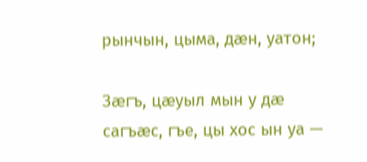рынчын, цыма, дæн, уатон;

Зæгъ, цæуыл мын у дæ сагъæс, гъе, цы хос ын уа —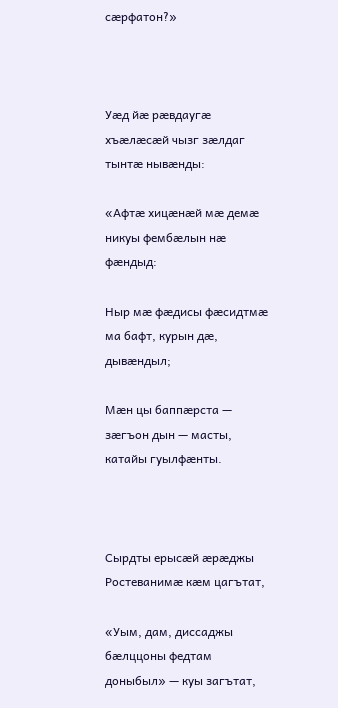сæрфатон?»



Уæд йæ рæвдаугæ хъæлæсæй чызг зæлдаг тынтæ нывæнды:

«Афтæ хицæнæй мæ демæ никуы фембæлын нæ фæндыд:

Ныр мæ фæдисы фæсидтмæ ма бафт, курын дæ, дывæндыл;

Мæн цы баппæрста — зæгъон дын — масты, катайы гуылфæнты.



Сырдты ерысæй æрæджы Ростеванимæ кæм цагътат,

«Уым, дам, диссаджы бæлццоны федтам доныбыл» — куы загътат,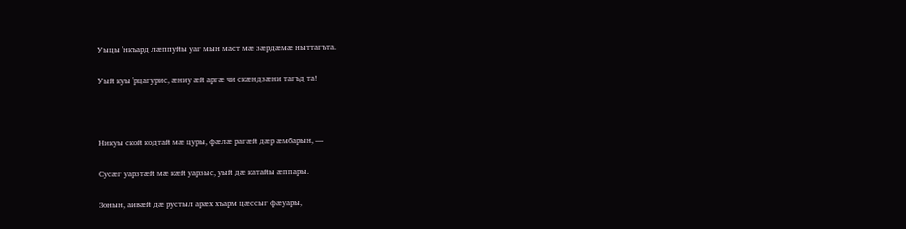Уыцы 'нкъард лæппуйы уаг мын маст мæ зæрдæмæ ныттагъта.

Уый куы 'рцагурис, æниу æй аргæ чи скæндзæни тагъд та!



Никуы ской кодтай мæ цуры, фæлæ рагæй дæр æмбарын, —

Сусæг уарзтæй мæ кæй уарзыс, уый дæ катайы æппары.

Зонын, аивæй дæ рустыл арæх хъарм цæссыг фæуары,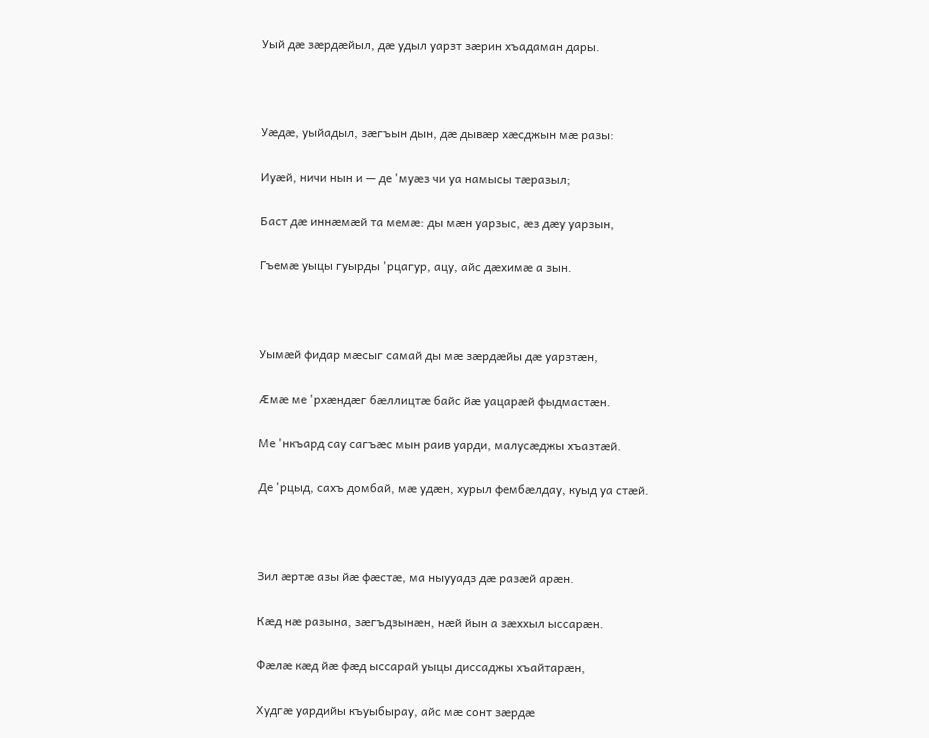Уый дæ зæрдæйыл, дæ удыл уарзт зæрин хъадаман дары.



Уæдæ, уыйадыл, зæгъын дын, дæ дывæр хæсджын мæ разы:

Иуæй, ничи нын и — де 'муæз чи уа намысы тæразыл;

Баст дæ иннæмæй та мемæ: ды мæн уарзыс, æз дæу уарзын,

Гъемæ уыцы гуырды 'рцагур, ацу, айс дæхимæ а зын.



Уымæй фидар мæсыг самай ды мæ зæрдæйы дæ уарзтæн,

Æмæ ме 'рхæндæг бæллицтæ байс йæ уацарæй фыдмастæн.

Ме 'нкъард сау сагъæс мын раив уарди, малусæджы хъазтæй.

Де 'рцыд, сахъ домбай, мæ удæн, хурыл фембæлдау, куыд уа стæй.



Зил æртæ азы йæ фæстæ, ма ныууадз дæ разæй арæн.

Кæд нæ разына, зæгъдзынæн, нæй йын а зæххыл ыссарæн.

Фæлæ кæд йæ фæд ыссарай уыцы диссаджы хъайтарæн,

Худгæ уардийы къуыбырау, айс мæ сонт зæрдæ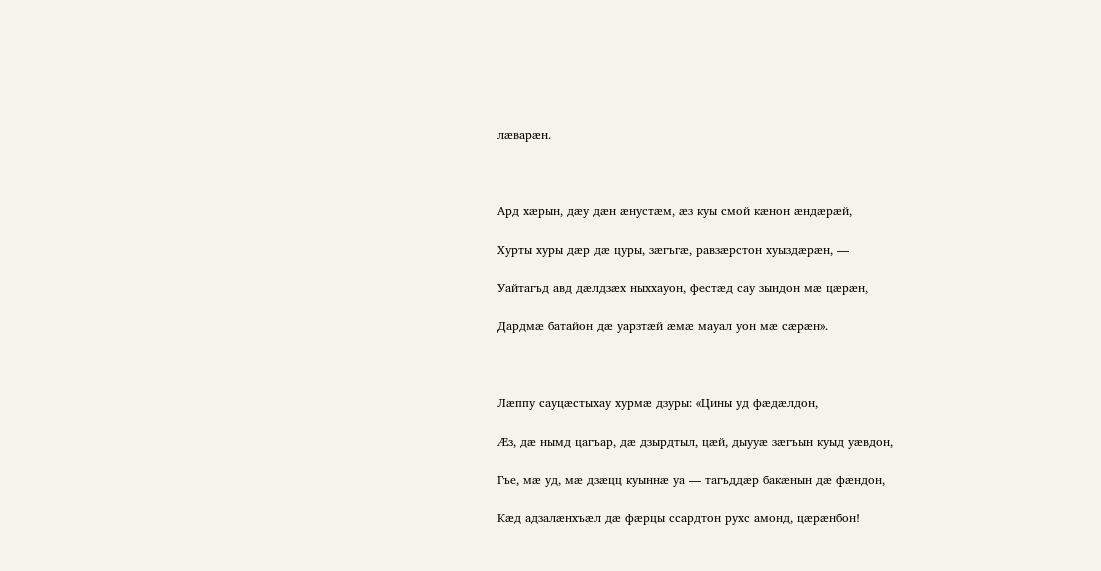лæварæн.



Ард хæрын, дæу дæн æнустæм, æз куы смой кæнон æндæрæй,

Хурты хуры дæр дæ цуры, зæгъгæ, равзæрстон хуыздæрæн, —

Уайтагъд авд дæлдзæх ныххауон, фестæд сау зындон мæ цæрæн,

Дардмæ батайон дæ уарзтæй æмæ мауал уон мæ сæрæн».



Лæппу сауцæстыхау хурмæ дзуры: «Цины уд фæдæлдон,

Æз, дæ нымд цагъар, дæ дзырдтыл, цæй, дыууæ зæгъын куыд уæвдон,

Гъе, мæ уд, мæ дзæцц куыннæ уа — тагъддæр бакæнын дæ фæндон,

Кæд адзалæнхъæл дæ фæрцы ссардтон рухс амонд, цæрæнбон!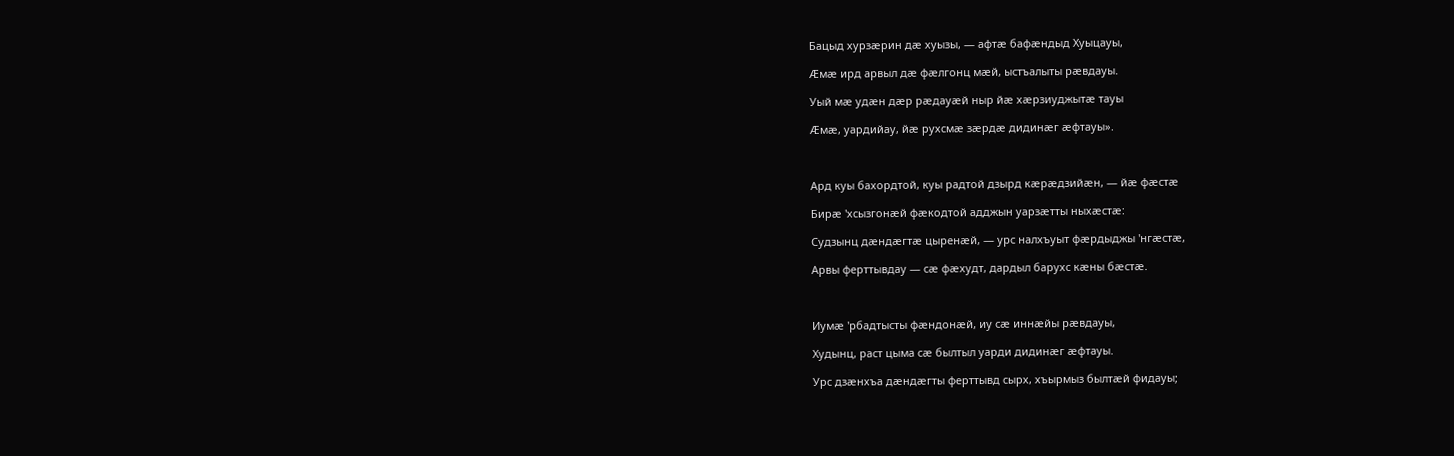Бацыд хурзæрин дæ хуызы, — афтæ бафæндыд Хуыцауы,

Æмæ ирд арвыл дæ фæлгонц мæй, ыстъалыты рæвдауы.

Уый мæ удæн дæр рæдауæй ныр йæ хæрзиуджытæ тауы

Æмæ, уардийау, йæ рухсмæ зæрдæ дидинæг æфтауы».



Ард куы бахордтой, куы радтой дзырд кæрæдзийæн, — йæ фæстæ

Бирæ 'хсызгонæй фæкодтой адджын уарзæтты ныхæстæ:

Судзынц дæндæгтæ цыренæй, — урс налхъуыт фæрдыджы 'нгæстæ,

Арвы ферттывдау — сæ фæхудт, дардыл барухс кæны бæстæ.



Иумæ 'рбадтысты фæндонæй, иу сæ иннæйы рæвдауы,

Худынц, раст цыма сæ былтыл уарди дидинæг æфтауы.

Урс дзæнхъа дæндæгты ферттывд сырх, хъырмыз былтæй фидауы;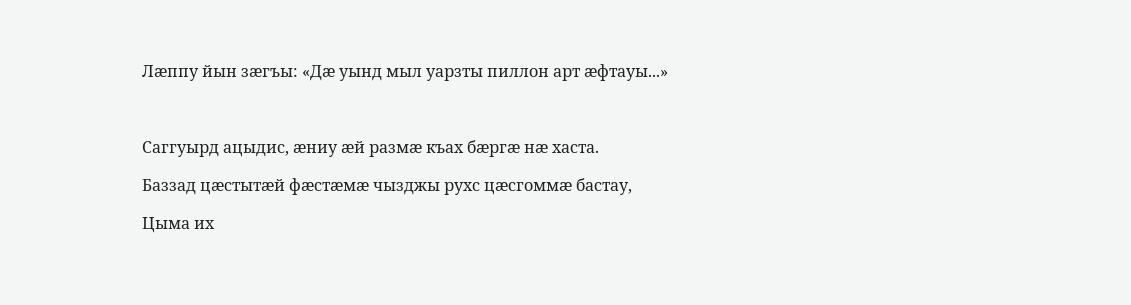Лæппу йын зæгъы: «Дæ уынд мыл уарзты пиллон арт æфтауы...»



Саггуырд ацыдис, æниу æй размæ къах бæргæ нæ хаста.

Баззад цæстытæй фæстæмæ чызджы рухс цæсгоммæ бастау,

Цыма их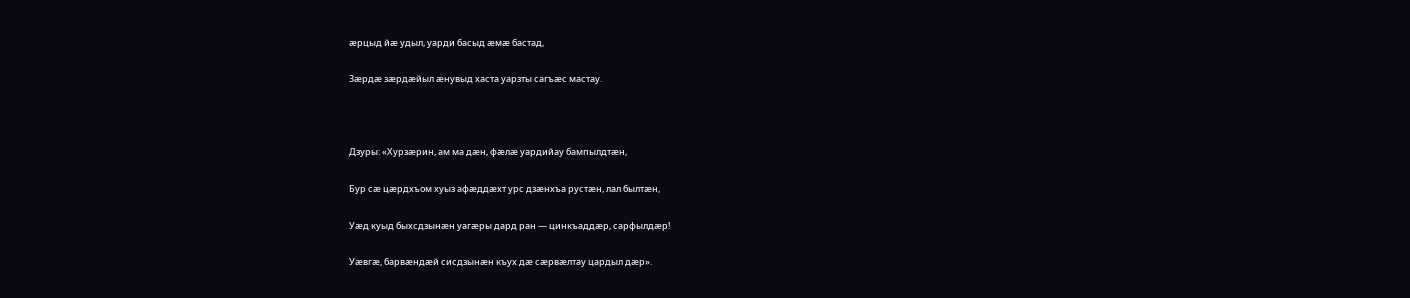æрцыд йæ удыл, уарди басыд æмæ бастад,

Зæрдæ зæрдæйыл æнувыд хаста уарзты сагъæс мастау.



Дзуры: «Хурзæрин, ам ма дæн, фæлæ уардийау бампылдтæн,

Бур сæ цæрдхъом хуыз афæддæхт урс дзæнхъа рустæн, лал былтæн,

Уæд куыд быхсдзынæн уагæры дард ран — цинкъаддæр, сарфылдæр!

Уæвгæ, барвæндæй сисдзынæн къух дæ сæрвæлтау цардыл дæр».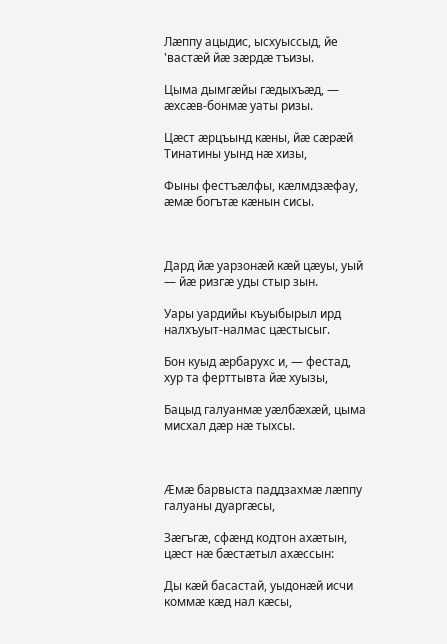Лæппу ацыдис, ысхуыссыд, йе 'вастæй йæ зæрдæ тъизы.

Цыма дымгæйы гæдыхъæд, — æхсæв-бонмæ уаты ризы.

Цæст æрцъынд кæны, йæ сæрæй Тинатины уынд нæ хизы,

Фыны фестъæлфы, кæлмдзæфау, æмæ богътæ кæнын сисы.



Дард йæ уарзонæй кæй цæуы, уый — йæ ризгæ уды стыр зын.

Уары уардийы къуыбырыл ирд налхъуыт-налмас цæстысыг.

Бон куыд æрбарухс и, — фестад, хур та ферттывта йæ хуызы,

Бацыд галуанмæ уæлбæхæй, цыма мисхал дæр нæ тыхсы.



Æмæ барвыста паддзахмæ лæппу галуаны дуаргæсы,

Зæгъгæ, сфæнд кодтон ахæтын, цæст нæ бæстæтыл ахæссын:

Ды кæй басастай, уыдонæй исчи коммæ кæд нал кæсы,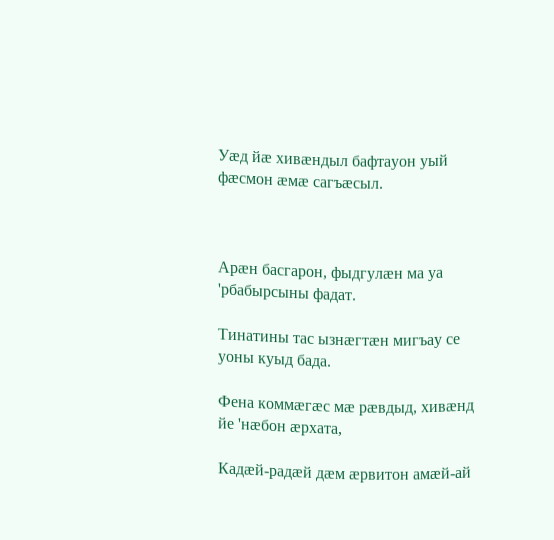Уæд йæ хивæндыл бафтауон уый фæсмон æмæ сагъæсыл.



Арæн басгарон, фыдгулæн ма уа 'рбабырсыны фадат.

Тинатины тас ызнæгтæн мигъау се уоны куыд бада.

Фена коммæгæс мæ рæвдыд, хивæнд йе 'нæбон æрхата,

Кадæй-радæй дæм æрвитон амæй-ай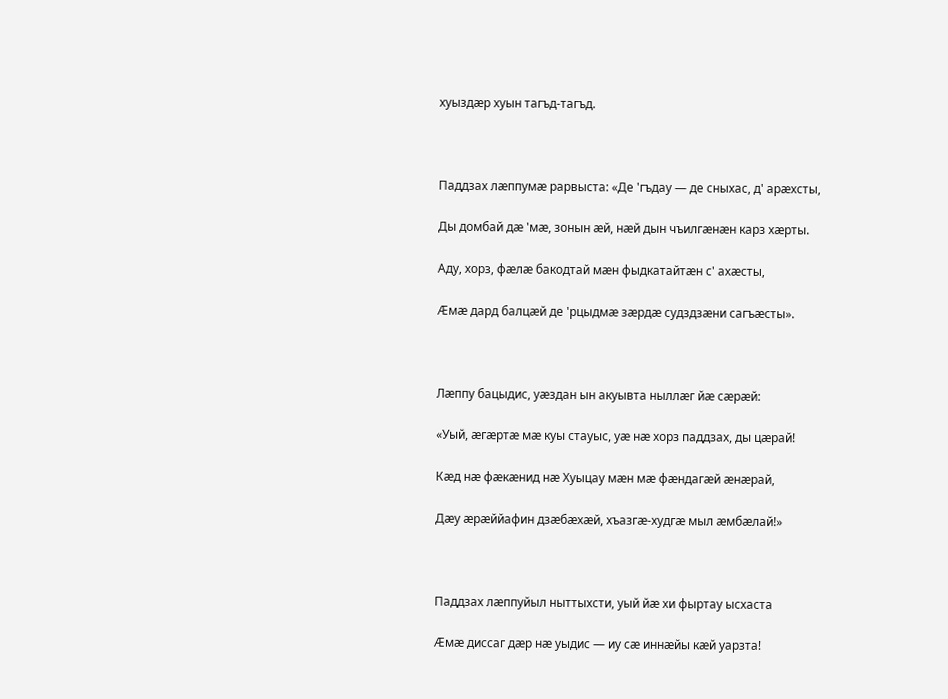хуыздæр хуын тагъд-тагъд.



Паддзах лæппумæ рарвыста: «Де 'гъдау — де сныхас, д' арæхсты,

Ды домбай дæ 'мæ, зонын æй, нæй дын чъилгæнæн карз хæрты.

Аду, хорз, фæлæ бакодтай мæн фыдкатайтæн с' ахæсты,

Æмæ дард балцæй де 'рцыдмæ зæрдæ судздзæни сагъæсты».



Лæппу бацыдис, уæздан ын акуывта ныллæг йæ сæрæй:

«Уый, æгæртæ мæ куы стауыс, уæ нæ хорз паддзах, ды цæрай!

Кæд нæ фæкæнид нæ Хуыцау мæн мæ фæндагæй æнæрай,

Дæу æрæййафин дзæбæхæй, хъазгæ-худгæ мыл æмбæлай!»



Паддзах лæппуйыл ныттыхсти, уый йæ хи фыртау ысхаста

Æмæ диссаг дæр нæ уыдис — иу сæ иннæйы кæй уарзта!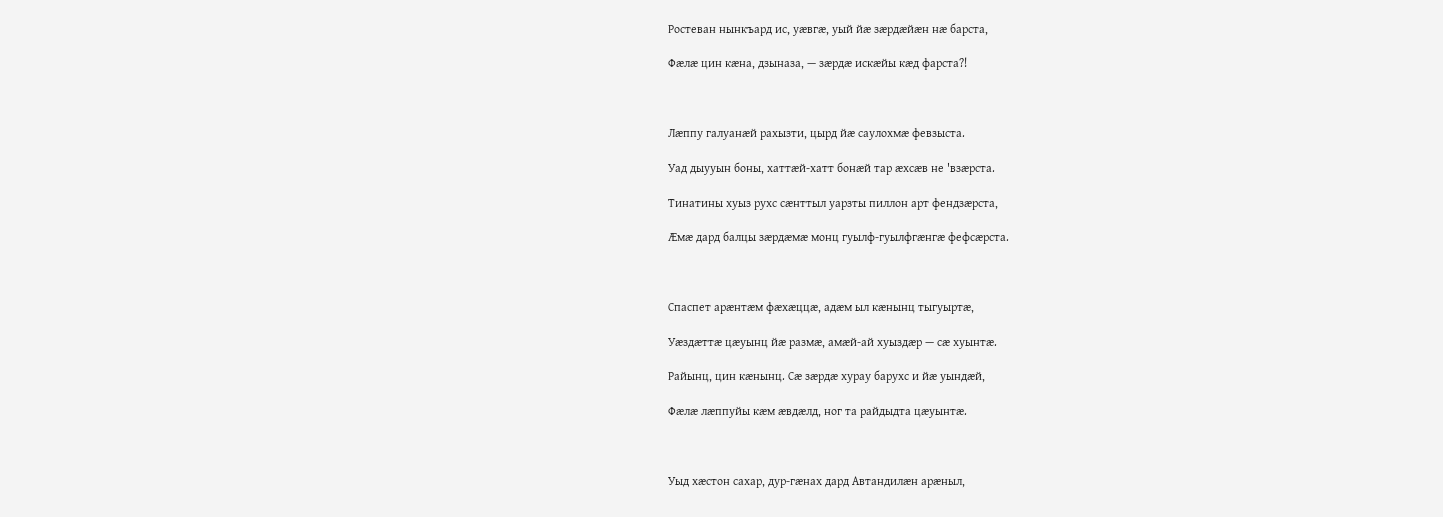Ростеван нынкъард ис, уæвгæ, уый йæ зæрдæйæн нæ барста,

Фæлæ цин кæна, дзыназа, — зæрдæ искæйы кæд фарста?!



Лæппу галуанæй рахызти, цырд йæ саулохмæ февзыста.

Уад дыууын боны, хаттæй-хатт бонæй тар æхсæв не 'взæрста.

Тинатины хуыз рухс сæнттыл уарзты пиллон арт фендзæрста,

Æмæ дард балцы зæрдæмæ монц гуылф-гуылфгæнгæ фефсæрста.



Спаспет арæнтæм фæхæццæ, адæм ыл кæнынц тыгуыртæ,

Уæздæттæ цæуынц йæ размæ, амæй-ай хуыздæр — сæ хуынтæ.

Райынц, цин кæнынц. Сæ зæрдæ хурау барухс и йæ уындæй,

Фæлæ лæппуйы кæм æвдæлд, ног та райдыдта цæуынтæ.



Уыд хæстон сахар, дур-гæнах дард Автандилæн арæныл,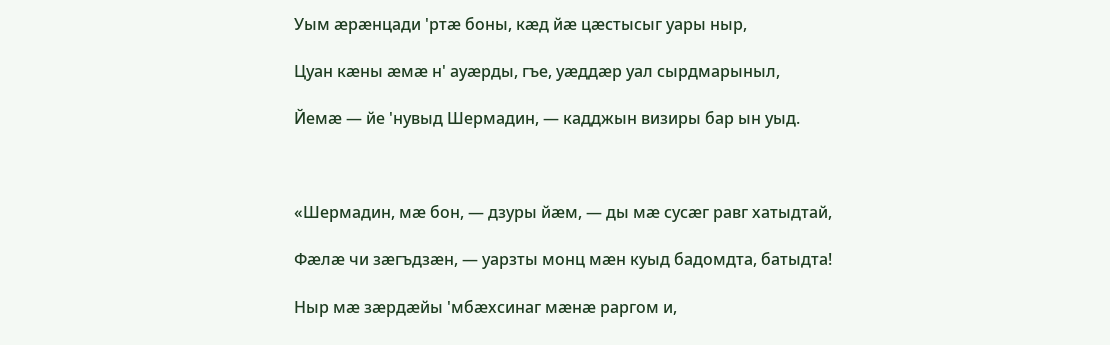Уым æрæнцади 'ртæ боны, кæд йæ цæстысыг уары ныр,

Цуан кæны æмæ н' ауæрды, гъе, уæддæр уал сырдмарыныл,

Йемæ — йе 'нувыд Шермадин, — кадджын визиры бар ын уыд.



«Шермадин, мæ бон, — дзуры йæм, — ды мæ сусæг равг хатыдтай,

Фæлæ чи зæгъдзæн, — уарзты монц мæн куыд бадомдта, батыдта!

Ныр мæ зæрдæйы 'мбæхсинаг мæнæ раргом и,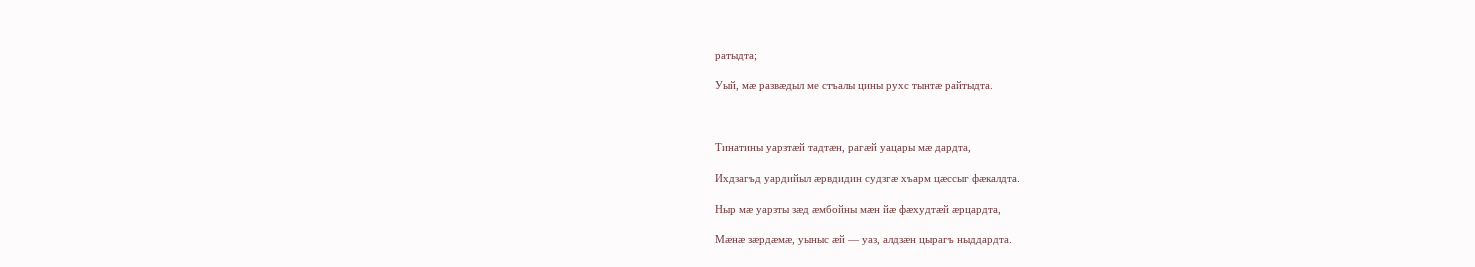ратыдта;

Уый, мæ развæдыл ме стъалы цины рухс тынтæ райтыдта.



Тинатины уарзтæй тадтæн, рагæй уацары мæ дардта,

Ихдзагъд уардийыл æрвдидин судзгæ хъарм цæссыг фæкалдта.

Ныр мæ уарзты зæд æмбойны мæн йæ фæхудтæй æрцардта,

Мæнæ зæрдæмæ, уыныс æй — уаз, алдзæн цырагъ ныддардта.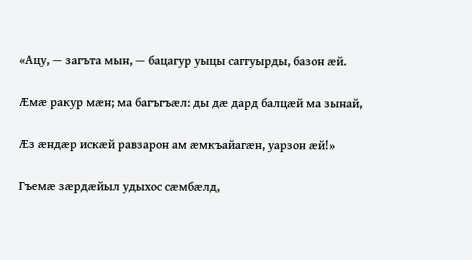«Ацу, — загъта мын, — бацагур уыцы саггуырды, базон æй.

Æмæ ракур мæн; ма багъгъæл: ды дæ дард балцæй ма зынай,

Æз æндæр искæй равзарон ам æмкъайагæн, уарзон æй!»

Гъемæ зæрдæйыл удыхос сæмбæлд,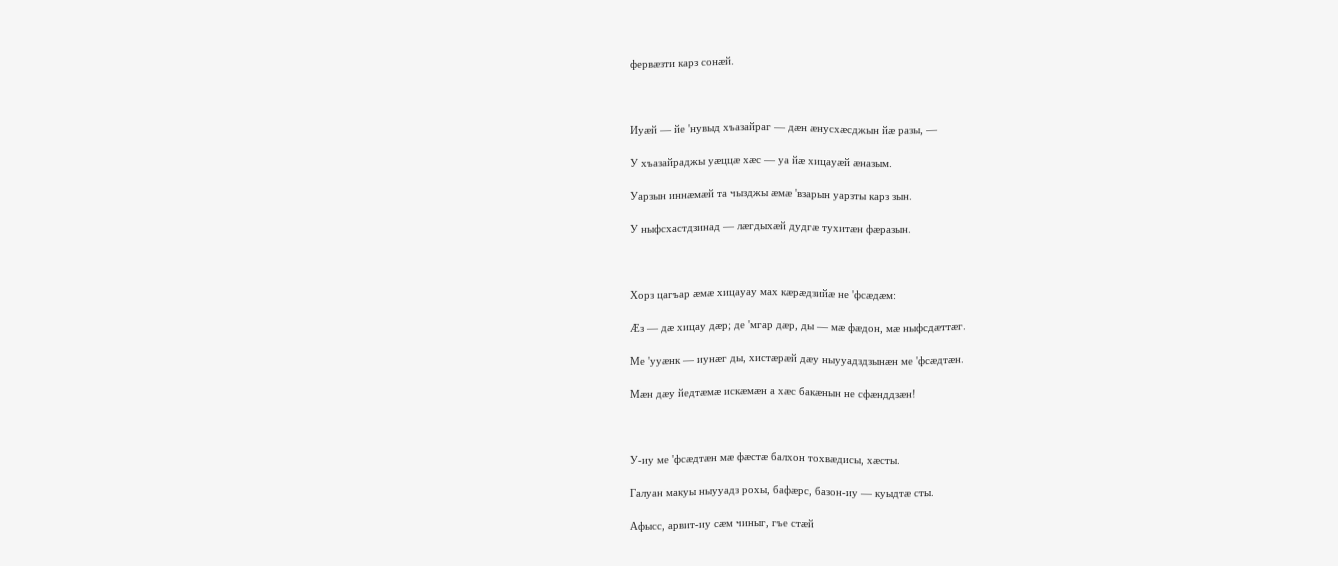фервæзти карз сонæй.



Иуæй — йе 'нувыд хъазайраг — дæн æнусхæсджын йæ разы, —

У хъазайраджы уæццæ хæс — уа йæ хицауæй æназым.

Уарзын иннæмæй та чызджы æмæ 'взарын уарзты карз зын.

У ныфсхастдзинад — лæгдыхæй дудгæ тухитæн фæразын.



Хорз цагъар æмæ хицауау мах кæрæдзийæ не 'фсæдæм:

Æз — дæ хицау дæр; де 'мгар дæр, ды — мæ фæдон, мæ ныфсдæттæг.

Ме 'ууæнк — иунæг ды, хистæрæй дæу ныууадздзынæн ме 'фсæдтæн.

Мæн дæу йедтæмæ искæмæн а хæс бакæнын не сфæнддзæн!



У-иу ме 'фсæдтæн мæ фæстæ балхон тохвæдисы, хæсты.

Галуан макуы ныууадз рохы, бафæрс, базон-иу — куыдтæ сты.

Афысс, арвит-иу сæм чиныг, гъе стæй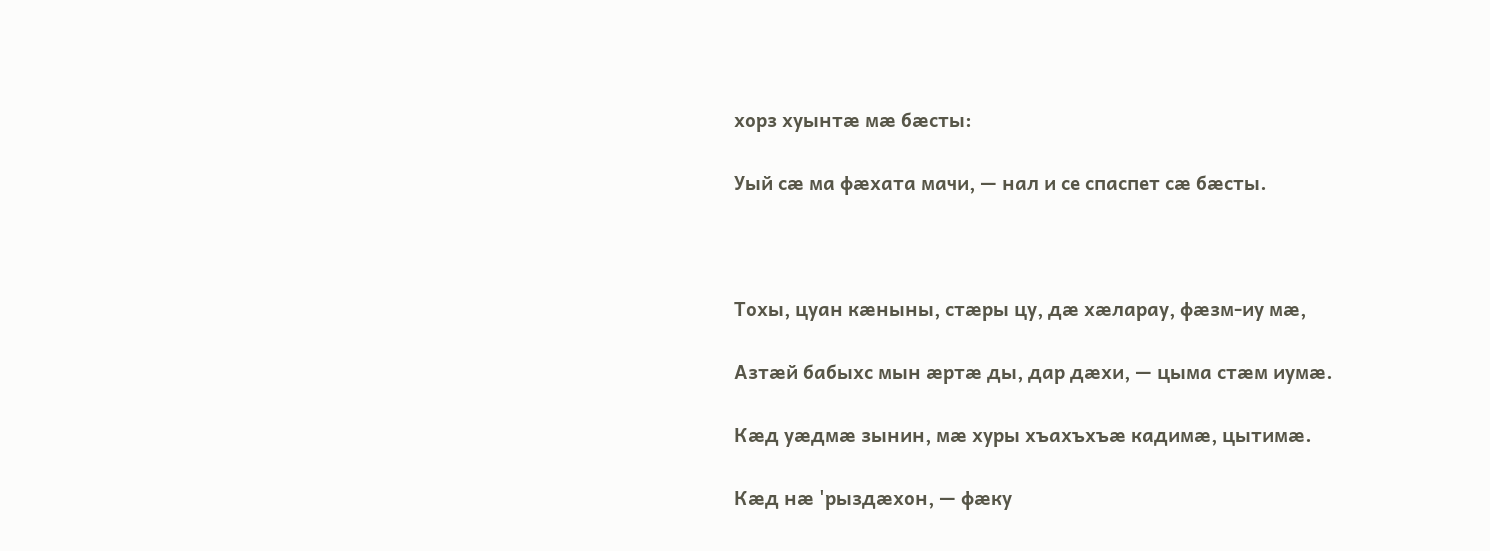хорз хуынтæ мæ бæсты:

Уый сæ ма фæхата мачи, — нал и се спаспет сæ бæсты.



Тохы, цуан кæныны, стæры цу, дæ хæларау, фæзм-иу мæ,

Азтæй бабыхс мын æртæ ды, дар дæхи, — цыма стæм иумæ.

Кæд уæдмæ зынин, мæ хуры хъахъхъæ кадимæ, цытимæ.

Кæд нæ 'рыздæхон, — фæку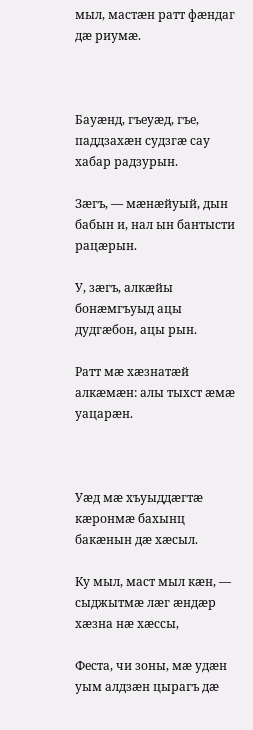мыл, мастæн ратт фæндаг дæ риумæ.



Бауæнд, гъеуæд, гъе, паддзахæн судзгæ сау хабар радзурын.

Зæгъ, — мæнæйуый, дын бабын и, нал ын бантысти рацæрын.

У, зæгъ, алкæйы бонæмгъуыд ацы дудгæбон, ацы рын.

Ратт мæ хæзнатæй алкæмæн: алы тыхст æмæ уацарæн.



Уæд мæ хъуыддæгтæ кæронмæ бахынц бакæнын дæ хæсыл.

Ку мыл, маст мыл кæн, — сыджытмæ лæг æндæр хæзна нæ хæссы,

Феста, чи зоны, мæ удæн уым алдзæн цырагъ дæ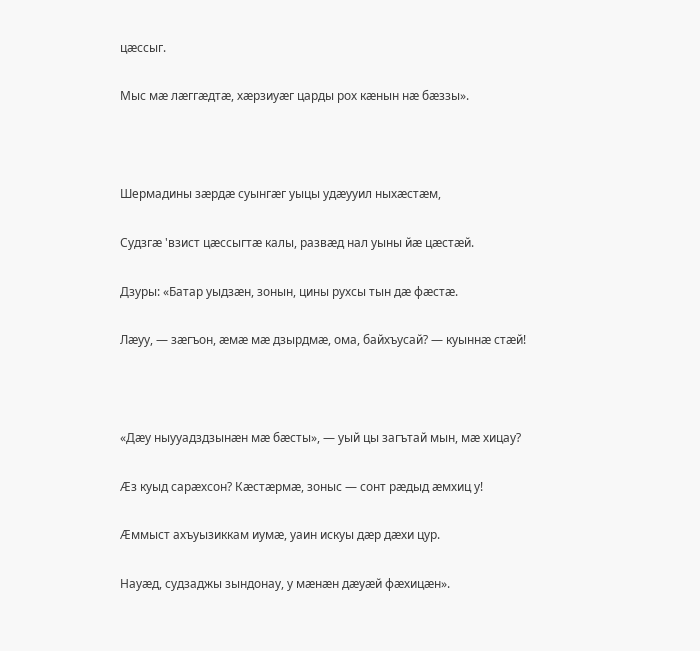цæссыг.

Мыс мæ лæггæдтæ, хæрзиуæг царды рох кæнын нæ бæззы».



Шермадины зæрдæ суынгæг уыцы удæууил ныхæстæм,

Судзгæ 'взист цæссыгтæ калы, развæд нал уыны йæ цæстæй.

Дзуры: «Батар уыдзæн, зонын, цины рухсы тын дæ фæстæ.

Лæуу, — зæгъон, æмæ мæ дзырдмæ, ома, байхъусай? — куыннæ стæй!



«Дæу ныууадздзынæн мæ бæсты», — уый цы загътай мын, мæ хицау?

Æз куыд сарæхсон? Кæстæрмæ, зоныс — сонт рæдыд æмхиц у!

Æммыст ахъуызиккам иумæ, уаин искуы дæр дæхи цур.

Науæд, судзаджы зындонау, у мæнæн дæуæй фæхицæн».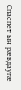Спаспет ын рæвдаугæ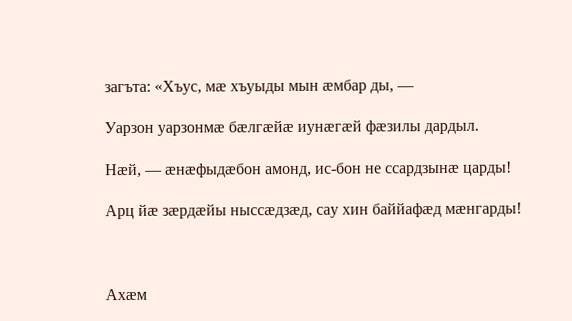загъта: «Хъус, мæ хъуыды мын æмбар ды, —

Уарзон уарзонмæ бæлгæйæ иунæгæй фæзилы дардыл.

Нæй, — æнæфыдæбон амонд, ис-бон не ссардзынæ царды!

Арц йæ зæрдæйы ныссæдзæд, сау хин баййафæд мæнгарды!



Ахæм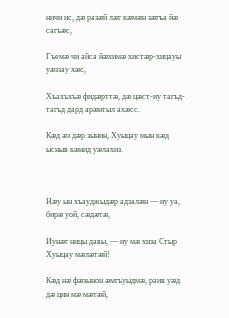ничи ис, дæ разæй лæг кæмæн зæгъа йæ сагъæс,

Гъемæ чи айса йæхимæ хистæр-хицауы уæззау хæс,

Хъахъхъæ фидæрттæ, дæ цæст-иу тагъд-тагъд дард арæнтыл ахæсс.

Кæд æз дæр зынин, Хуыцау мын кæд ысныв кæнид уæлахиз.



Нæу ын хъауджыдæр адзалæн — иу уа, бирæ уой, сæдæтæ,

Иунæг ницы давы, — иу мæ хиза Стыр Хуыцау мæлæтæй!

Кæд нæ фæзынон æмгъуыдмæ, раив уæд дæ цин мæ мæтæй,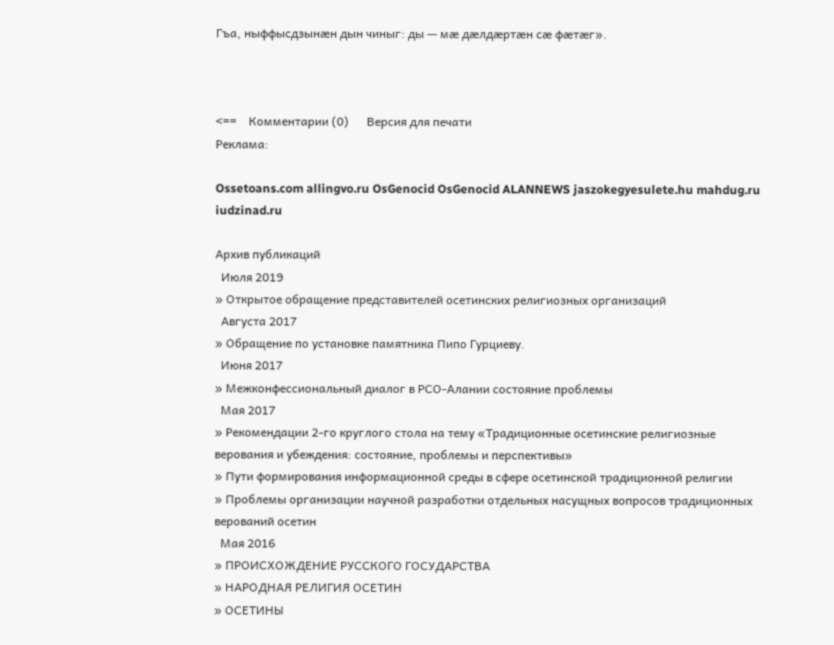Гъа, ныффысдзынæн дын чиныг: ды — мæ дæлдæртæн сæ фæтæг».



<==    Комментарии (0)      Версия для печати
Реклама:

Ossetoans.com allingvo.ru OsGenocid OsGenocid ALANNEWS jaszokegyesulete.hu mahdug.ru iudzinad.ru

Архив публикаций
  Июля 2019
» Открытое обращение представителей осетинских религиозных организаций
  Августа 2017
» Обращение по установке памятника Пипо Гурциеву.
  Июня 2017
» Межконфессиональный диалог в РСО-Алании состояние проблемы
  Мая 2017
» Рекомендации 2-го круглого стола на тему «Традиционные осетинские религиозные верования и убеждения: состояние, проблемы и перспективы»
» Пути формирования информационной среды в сфере осетинской традиционной религии
» Проблемы организации научной разработки отдельных насущных вопросов традиционных верований осетин
  Мая 2016
» ПРОИСХОЖДЕНИЕ РУССКОГО ГОСУДАРСТВА
» НАРОДНАЯ РЕЛИГИЯ ОСЕТИН
» ОСЕТИНЫ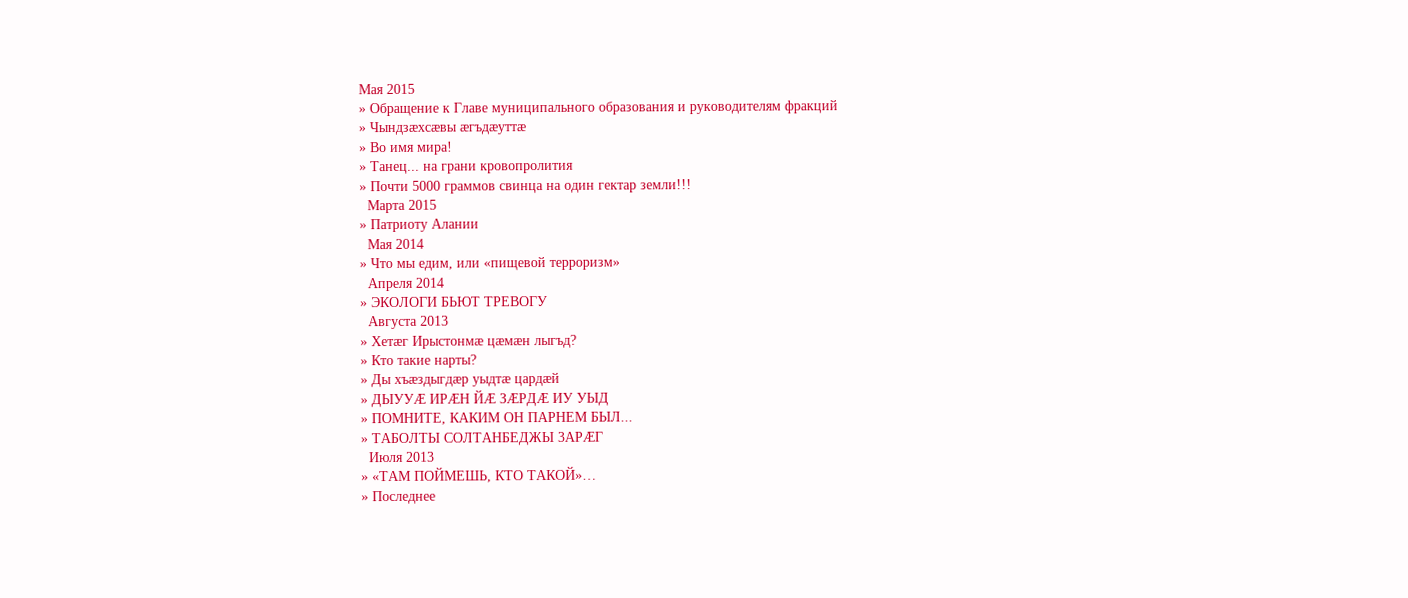Мая 2015
» Обращение к Главе муниципального образования и руководителям фракций
» Чындзӕхсӕвы ӕгъдӕуттӕ
» Во имя мира!
» Танец... на грани кровопролития
» Почти 5000 граммов свинца на один гектар земли!!!
  Марта 2015
» Патриоту Алании
  Мая 2014
» Что мы едим, или «пищевой терроризм»
  Апреля 2014
» ЭКОЛОГИ БЬЮТ ТРЕВОГУ
  Августа 2013
» Хетӕг Ирыстонмӕ цӕмӕн лыгъд?
» Кто такие нарты?
» Ды хъæздыгдæр уыдтæ цардæй
» ДЫУУӔ ИРӔН ЙӔ ЗӔРДӔ ИУ УЫД
» ПОМНИТЕ, КАКИМ ОН ПАРНЕМ БЫЛ...
» ТАБОЛТЫ СОЛТАНБЕДЖЫ 3АРӔГ
  Июля 2013
» «ТАМ ПОЙМЕШЬ, КТО ТАКОЙ»…
» Последнее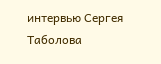интервью Сергея Таболова